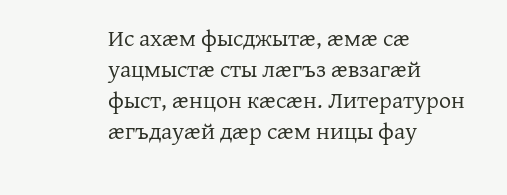Ис ахæм фысджытæ, æмæ сæ уацмыстæ сты лæгъз æвзагæй фыст, æнцон кæсæн. Литературон æгъдауæй дæр сæм ницы фау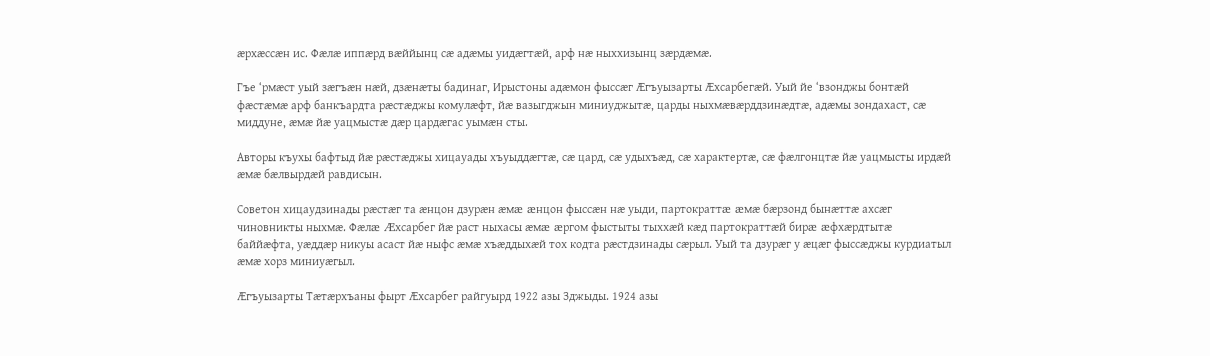æрхæссæн ис. Фæлæ иппæрд вæййынц сæ адæмы уидæгтæй, арф нæ ныххизынц зæрдæмæ.

Гъе ‘рмæст уый зæгъæн нæй, дзæнæты бадинаг, Ирыстоны адæмон фыссæг Æгъуызарты Æхсарбегæй. Уый йе ‘взонджы бонтæй фæстæмæ арф банкъардта рæстæджы комулæфт, йæ вазыгджын миниуджытæ, царды ныхмæвæрддзинæдтæ, адæмы зондахаст, сæ миддуне, æмæ йæ уацмыстæ дæр цардæгас уымæн сты.

Авторы къухы бафтыд йæ рæстæджы хицауады хъуыддæгтæ, сæ цард, сæ удыхъæд, сæ характертæ, сæ фæлгонцтæ йæ уацмысты ирдæй æмæ бæлвырдæй равдисын.

Советон хицаудзинады рæстæг та æнцон дзурæн æмæ æнцон фыссæн нæ уыди, партократтæ æмæ бæрзонд бынæттæ ахсæг чиновникты ныхмæ. Фæлæ Æхсарбег йæ раст ныхасы æмæ æргом фыстыты тыххæй кæд партократтæй бирæ æфхæрдтытæ баййæфта, уæддæр никуы асаст йæ ныфс æмæ хъæддыхæй тох кодта рæстдзинады сæрыл. Уый та дзурæг у æцæг фыссæджы курдиатыл æмæ хорз миниуæгыл.

Æгъуызарты Тæтæрхъаны фырт Æхсарбег райгуырд 1922 азы Зджыды. 1924 азы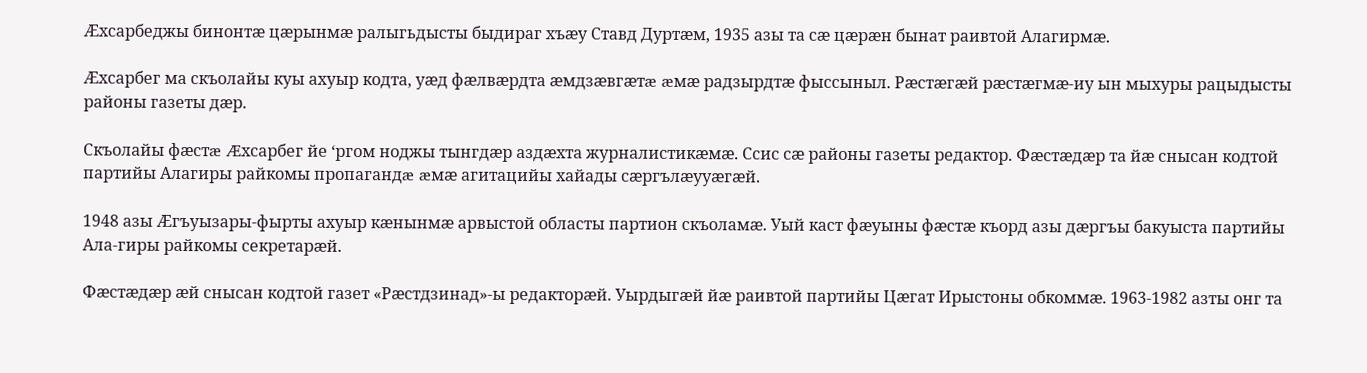Æхсарбеджы бинонтæ цæрынмæ ралыгьдысты быдираг хъæу Ставд Дуртæм, 1935 азы та сæ цæрæн бынат раивтой Алагирмæ.

Æхсарбег ма скъолайы куы ахуыр кодта, уæд фæлвæрдта æмдзæвгæтæ æмæ радзырдтæ фыссыныл. Рæстæгæй рæстæгмæ-иу ын мыхуры рацыдысты районы газеты дæр.

Скъолайы фæстæ Æхсарбег йе ‘ргом ноджы тынгдæр аздæхта журналистикæмæ. Ссис сæ районы газеты редактор. Фæстæдæр та йæ снысан кодтой партийы Алагиры райкомы пропагандæ æмæ агитацийы хайады сæргълæууæгæй.

1948 азы Æгъуызары-фырты ахуыр кæнынмæ арвыстой областы партион скъоламæ. Уый каст фæуыны фæстæ къорд азы дæргъы бакуыста партийы Ала-гиры райкомы секретарæй.

Фæстæдæр æй снысан кодтой газет «Рæстдзинад»-ы редакторæй. Уырдыгæй йæ раивтой партийы Цæгат Ирыстоны обкоммæ. 1963-1982 азты онг та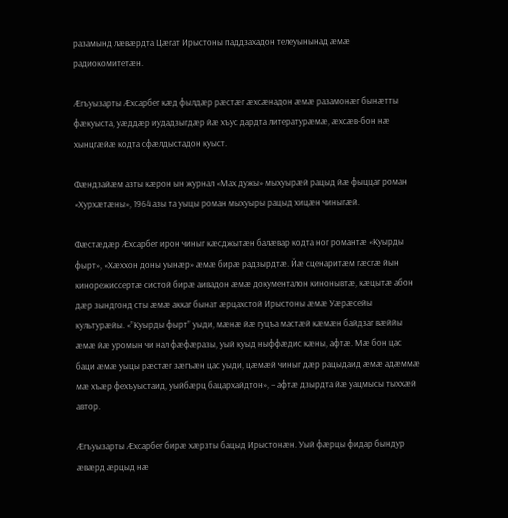разамынд лæвæрдта Цæгат Ирыстоны паддзахадон телеуынынад æмæ радиокомитетæн.

Æгъуызарты Æхсарбег кæд фылдæр рæстæг æхсæнадон æмæ разамонæг бынæтты фæкуыста, уæддæр иудадзыгдæр йæ хъус дардта литературæмæ, æхсæв-бон нæ хынцгæйæ кодта сфæлдыстадон куыст.

Фæндзайæм азты кæрон ын журнал «Мах дужы» мыхуырæй рацыд йæ фыццаг роман «Хурхæтæны», 1964 азы та уыцы роман мыхуыры рацыд хицæн чиныгæй.

Фæстæдæр Æхсарбег ирон чиныг кæсджытæн балæвар кодта ног романтæ «Куырды фырт», «Хæххон доны уынæр» æмæ бирæ радзырдтæ. Йæ сценаритæм гæсгæ йын кинорежиссертæ систой бирæ аивадон æмæ документалон кинонывтæ, кæцытæ абон дæр зындгонд сты æмæ аккаг бынат æрцахстой Ирыстоны æмæ Уæрæсейы культурæйы. «”Куырды фырт” уыди, мæнæ йæ гуцъа мастæй кæмæн байдзаг вæййы æмæ йæ уромын чи нал фæфæразы, уый куыд ныффæдис кæны, афтæ. Мæ бон цас баци æмæ уыцы рæстæг зæгъæн цас уыди, цæмæй чиныг дæр рацыдаид æмæ адæммæ мæ хъæр фехъуыстаид, уыйбæрц бацархайдтон», – афтæ дзырдта йæ уацмысы тыххæй автор.

Æгъуызарты Æхсарбег бирæ хæрзты бацыд Ирыстонæн. Уый фæрцы фидар бындур æвæрд æрцыд нæ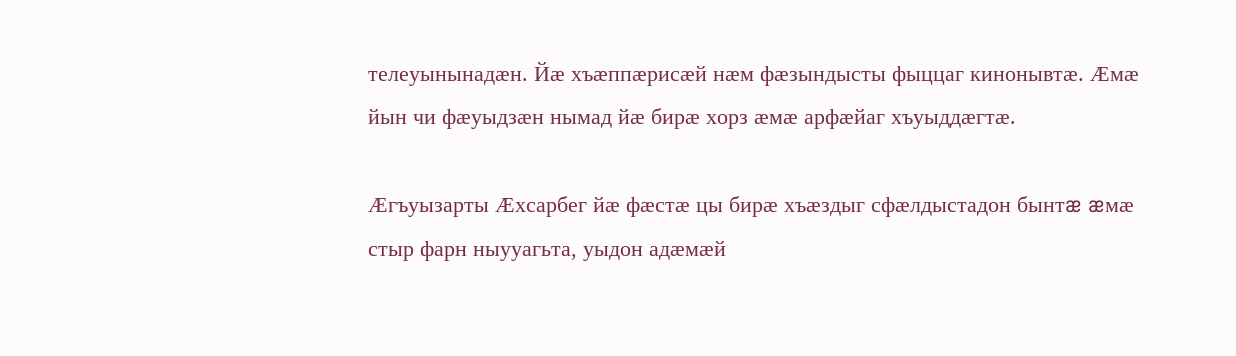телеуынынадæн. Йæ хъæппæрисæй нæм фæзындысты фыццаг кинонывтæ. Æмæ йын чи фæуыдзæн нымад йæ бирæ хорз æмæ арфæйаг хъуыддæгтæ.

Æгъуызарты Æхсарбег йæ фæстæ цы бирæ хъæздыг сфæлдыстадон бынтæ æмæ стыр фарн ныууагьта, уыдон адæмæй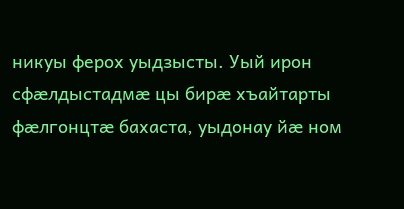никуы ферох уыдзысты. Уый ирон сфæлдыстадмæ цы бирæ хъайтарты фæлгонцтæ бахаста, уыдонау йæ ном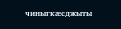чиныгкæсджыты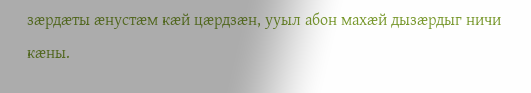зæрдæты æнустæм кæй цæрдзæн, ууыл абон махæй дызæрдыг ничи кæны.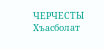ЧЕРЧЕСТЫ Хъасболат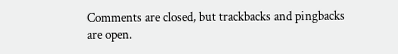Comments are closed, but trackbacks and pingbacks are open.